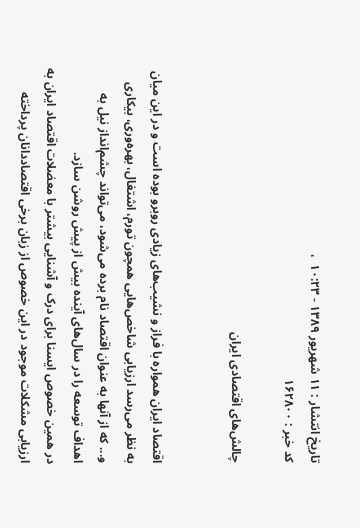تاریخ انتشار : ۱۱ شهريور ۱۳۸۹ - ۱۰:۲۳  ،
کد خبر : ۱۶۲۸۰۰

چالش‌های اقتصادی ایران


اقتصاد ایران همواره با فراز و نشیب‌های زیادی روبرو بوده است و در این میان به نظر می‌رسد ارزیابی شاخص‌هایی همچون تورم، اشتغال، بهره‌وری، بیکاری و... که از آنها به عنوان اقتصاد نام برده می‌شود، می‌تواند چشم‌انداز نیل به اهداف توسعه را در سال‌های آینده بیش از پیش روشن سازد.
در همین خصوص ایسنا برای درک و آشنایی بیشتر با معضلات اقتصاد ایران به ارزیابی مشکلات موجود در این خصوص از زبان برخی اقتصاددانان پرداخته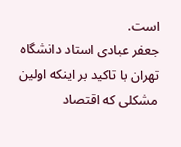است.
جعفر عبادی استاد دانشگاه تهران با تاکید بر اینکه اولین مشکلی که اقتصاد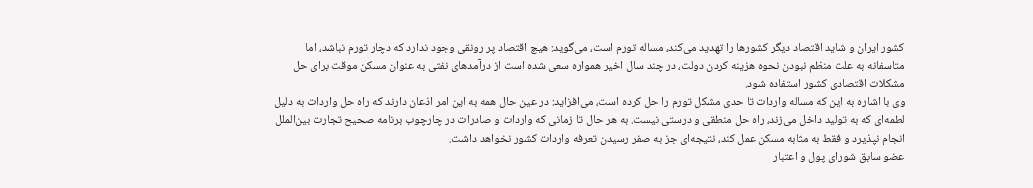کشور ایران و شاید اقتصاد دیگر کشورها را تهدید می‌کند، مساله تورم است، می‌گوید: هیچ اقتصاد پر رونقی وجود ندارد که دچار تورم نباشد، اما متاسفانه به علت منظم نبودن نحوه هزینه کردن دولت، در چند سال اخیر همواره سعی شده است از درآمدهای نفتی به عنوان مسکن موقت برای حل مشکلات اقتصادی کشور استفاده شود.
وی با اشاره به این که مساله واردات تا حدی مشکل تورم را حل کرده است، می‌افزاید: در عین حال همه به این امر اذعان دارند که راه حل واردات به دلیل لطمه‌ای که به تولید داخل می‌زند، راه حل منطقی و درستی نیست. به هر حال تا زمانی که واردات و صادرات در چارچوب برنامه صحیح تجارت بین‌الملل انجام نپذیرد و فقط به مثابه مسکن عمل کند، نتیجه‌ای جز به صفر رسیدن تعرفه واردات کشور نخواهد داشت.
عضو سابق شورای پول و اعتبار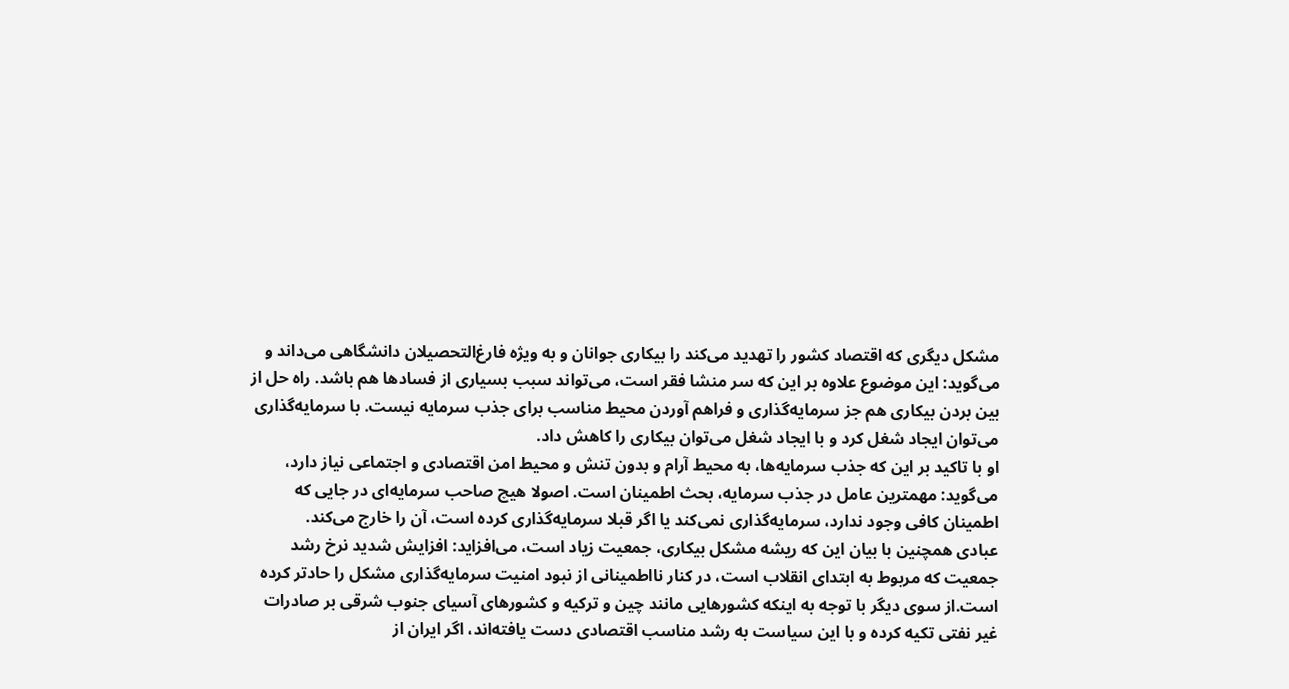مشکل دیگری که اقتصاد کشور را تهدید می‌کند را بیکاری جوانان و به ویژه فارغ‌التحصیلان دانشگاهی می‌داند و می‌گوید: این موضوع علاوه بر این که سر منشا فقر است، می‌تواند سبب بسیاری از فسادها هم باشد. راه حل از بین بردن بیکاری هم جز سرمایه‌گذاری و فراهم آوردن محیط مناسب برای جذب سرمایه نیست. با سرمایه‌گذاری می‌توان ایجاد شغل کرد و با ایجاد شغل می‌توان بیکاری را کاهش داد.
او با تاکید بر این که جذب سرمایه‌ها، ‌به محیط آرام و بدون تنش و محیط امن اقتصادی و اجتماعی نیاز دارد، می‌گوید: مهمترین عامل در جذب سرمایه، بحث اطمینان است. اصولا هیچ صاحب سرمایه‌ای در جایی که اطمینان کافی وجود ندارد، سرمایه‌گذاری نمی‌کند یا اگر قبلا سرمایه‌گذاری کرده است، آن را خارج می‌کند.
عبادی همچنین با بیان این که ریشه مشکل بیکاری، جمعیت زیاد است، می‌افزاید: افزایش شدید نرخ رشد جمعیت که مربوط به ابتدای انقلاب است، در کنار نااطمینانی از نبود امنیت سرمایه‌گذاری مشکل را حادتر کرده است.از سوی دیگر با توجه به اینکه کشورهایی مانند چین و ترکیه و کشورهای آسیای جنوب شرقی بر صادرات غیر نفتی تکیه کرده‌ و با این سیاست به رشد مناسب اقتصادی دست یافته‌اند، اگر ایران از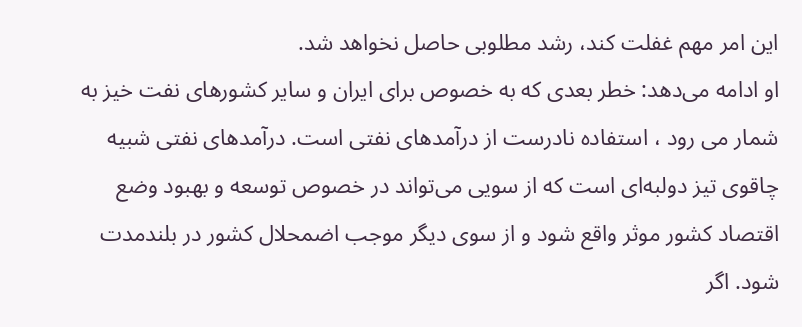این امر مهم غفلت کند، رشد مطلوبی حاصل نخواهد شد.
او ادامه می‌دهد: خطر بعدی که به خصوص برای ایران و سایر کشورهای نفت خیز به شمار می رود ، استفاده نادرست از درآمدهای نفتی است. درآمدهای نفتی شبیه چاقوی تیز دولبه‌ای است که از سویی می‌تواند در خصوص توسعه و بهبود وضع اقتصاد کشور موثر واقع شود و از سوی دیگر موجب اضمحلال کشور در بلندمدت شود. اگر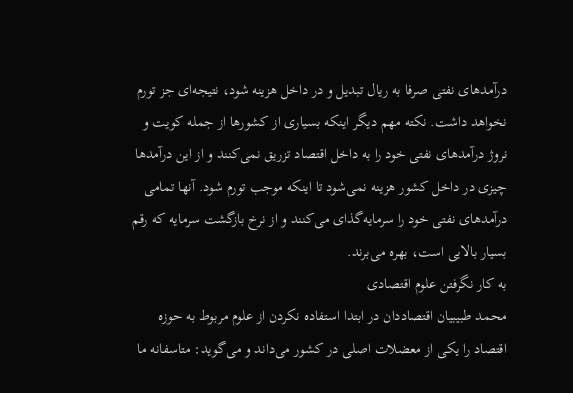درآمدهای نفتی صرفا به ریال تبدیل و در داخل هزینه شود، نتیجه‌ای جز تورم نخواهد داشت. نکته مهم دیگر اینکه بسیاری از کشورها از جمله کویت و نروژ درآمدهای نفتی خود را به داخل اقتصاد تزریق نمی‌کنند و از این درآمدها چیزی در داخل کشور هزینه نمی‌شود تا اینکه موجب تورم شود. آنها تمامی درآمدهای نفتی خود را سرمایه‌گذای می‌کنند و از نرخ بازگشت سرمایه که رقم بسیار بالایی است، بهره می‌برند.
به کار نگرفتن علوم اقتصادی
محمد طبیبیان اقتصاددان در ابتدا استفاده نکردن از علوم مربوط به حوزه اقتصاد را یکی از معضلات اصلی در کشور می‌داند و می‌گوید: متاسفانه ما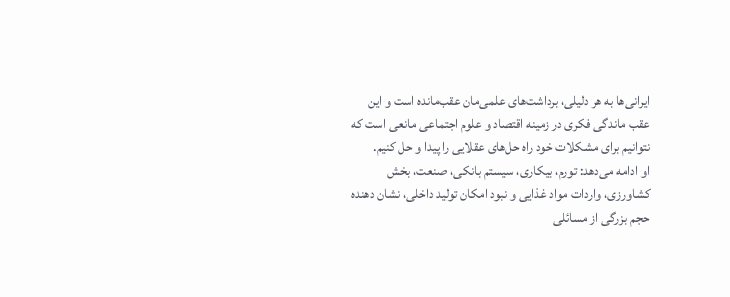ایرانی‌ها به هر دلیلی، برداشت‌های علمی‌مان عقب‌مانده است و این عقب ماندگی فکری در زمینه اقتصاد و علوم اجتماعی مانعی است که نتوانیم برای مشکلات خود راه حل‌های عقلایی را پیدا و حل کنیم.
او ادامه می‌دهد: تورم، بیکاری، سیستم بانکی، صنعت، بخش کشاورزی،‌ واردات مواد غذایی و نبود امکان تولید داخلی، نشان دهنده حجم بزرگی از مسائلی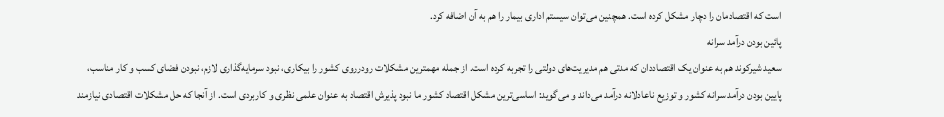است که اقتصادمان را دچار مشکل کرده است. همچنین می‌توان سیستم اداری بیمار را هم به آن اضافه کرد.
پائین بودن درآمد سرانه
سعید شیرکوند هم به عنوان یک اقتصاددان که مدتی هم مدیریت‌های دولتی را تجربه کرده است. از جمله مهمترین مشکلات رودرروی کشور را بیکاری، نبود سرمایه‌گذاری لازم، نبودن فضای کسب و کار مناسب، پایین بودن درآمد سرانه کشور و توزیع ناعادلانه درآمد می‌داند و می‌گوید: اساسی‌ترین مشکل اقتصاد کشور ما نبود پذیرش اقتصاد به عنوان علمی نظری و کاربردی است. از آنجا که حل مشکلات اقتصادی نیازمند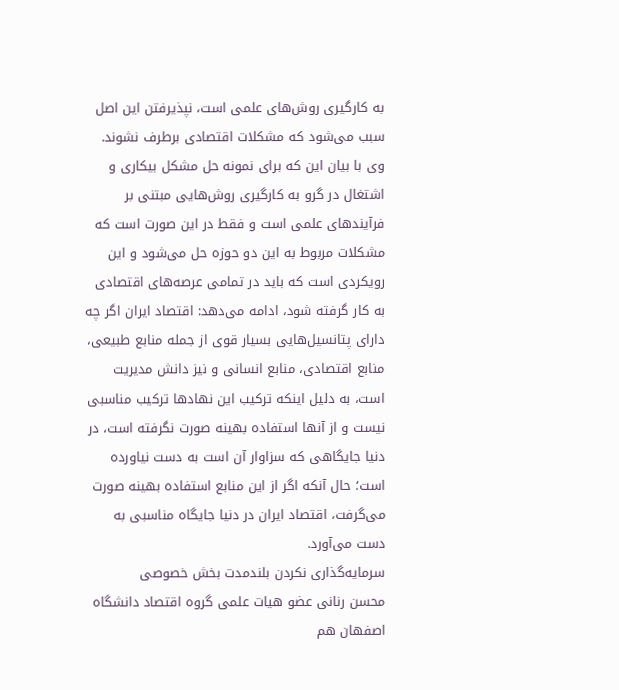به کارگیری روش‌های علمی است، نپذیرفتن این اصل سبب می‌شود که مشکلات اقتصادی برطرف نشوند.
وی با بیان این که برای نمونه حل مشکل بیکاری و اشتغال در گرو به کارگیری روش‌هایی مبتنی بر فرآیند‌های علمی است و فقط در این صورت است که مشکلات مربوط به این دو حوزه حل می‌شود و این رویکردی است که باید در تمامی عرصه‌های اقتصادی به کار گرفته شود، ادامه می‌دهد: اقتصاد ایران اگر چه دارای پتانسیل‌هایی بسیار قوی از جمله منابع طبیعی، منابع اقتصادی، منابع انسانی و نیز دانش مدیریت است، ‌به دلیل اینکه ترکیب این نهادها ترکیب مناسبی نیست و از آنها استفاده بهینه صورت نگرفته است، در دنیا جایگاهی که سزاوار آن است به دست نیاورده است؛ حال آنکه اگر از این منابع استفاده‌ بهینه صورت می‌گرفت، اقتصاد ایران در دنیا جایگاه مناسبی به دست می‌آورد.
سرمایه‌گذاری نکردن بلندمدت بخش خصوصی
محسن رنانی عضو هیات علمی گروه اقتصاد دانشگاه اصفهان هم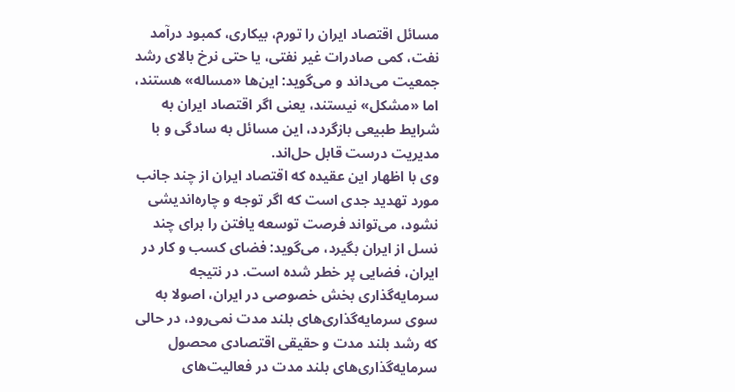مسائل اقتصاد ایران را تورم، بیکاری، کمبود درآمد نفت، کمی صادرات غیر نفتی، یا حتی نرخ بالای رشد جمعیت می‌داند و می‌گوید: این‌ها «مساله» هستند، اما «مشکل» نیستند، یعنی اگر اقتصاد ایران به شرایط طبیعی بازگردد، این مسائل به سادگی و با مدیریت درست قابل حل‌اند.
وی با اظهار این عقیده که اقتصاد ایران از چند جانب مورد تهدید جدی است که اگر توجه و چاره‌اندیشی نشود، می‌تواند فرصت توسعه یافتن را برای چند نسل از ایران بگیرد، می‌گوید: فضای کسب و کار در ایران، فضایی پر خطر شده است. در نتیجه سرمایه‌گذاری بخش خصوصی در ایران، اصولا به سوی سرمایه‌گذاری‌های بلند مدت نمی‌رود، در حالی که رشد بلند مدت و حقیقی اقتصادی محصول سرمایه‌گذاری‌های بلند مدت در فعالیت‌های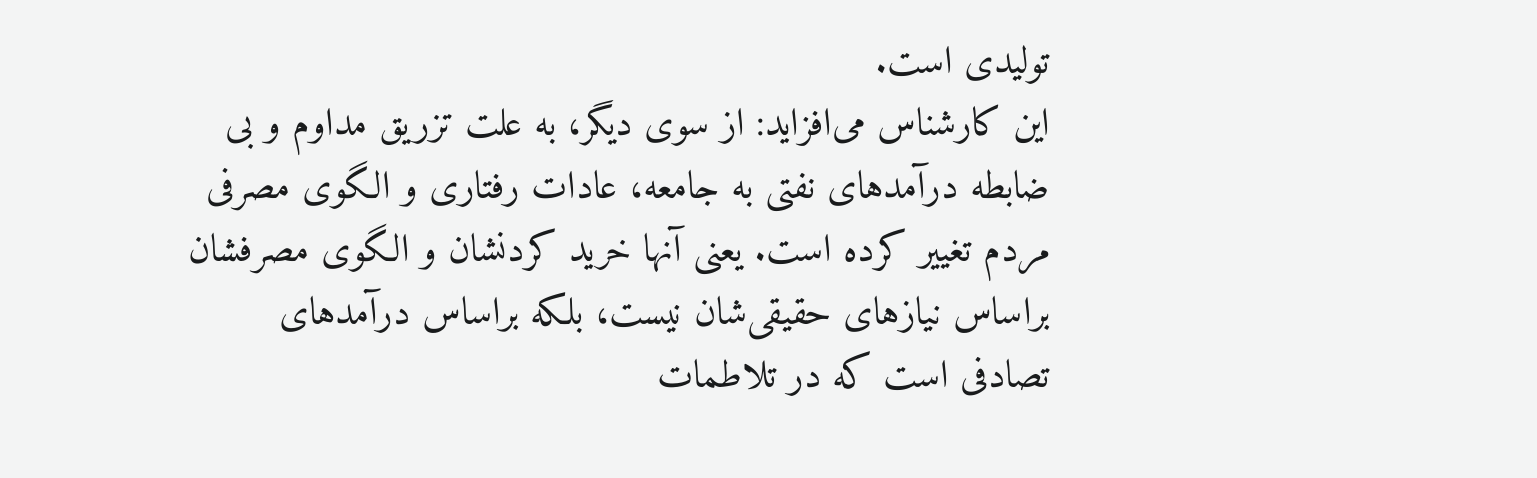تولیدی است.
این کارشناس می‌افزاید: از سوی دیگر، به علت تزریق مداوم و بی ضابطه درآمدهای نفتی به جامعه، عادات رفتاری و الگوی مصرفی مردم تغییر کرده است. یعنی آنها خرید کردنشان و الگوی مصرفشان براساس نیازهای حقیقی‌شان نیست، بلکه براساس درآمدهای تصادفی است که در تلاطمات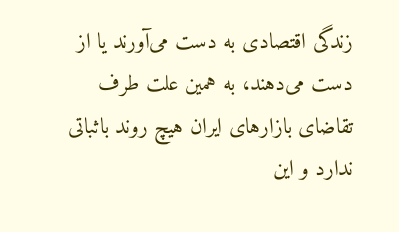زندگی اقتصادی به دست می‌آورند یا از دست می‌دهند، به همین علت طرف تقاضای بازارهای ایران هیچ روند باثباتی ندارد و این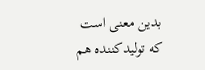بدین معنی است که تولیدکننده هم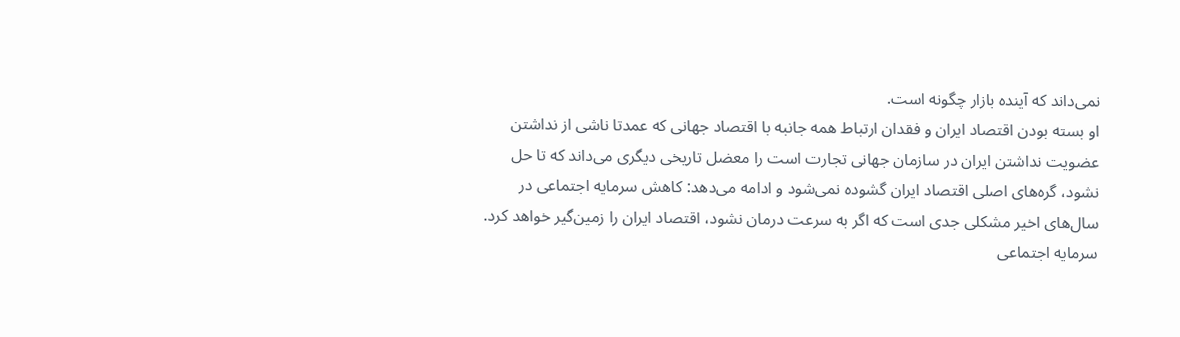نمی‌داند که آینده بازار چگونه است.
او بسته بودن اقتصاد ایران و فقدان ارتباط همه جانبه با اقتصاد جهانی که عمدتا ناشی از نداشتن عضویت نداشتن ایران در سازمان جهانی تجارت است را معضل تاریخی دیگری می‌داند که تا حل نشود، گره‌های اصلی اقتصاد ایران گشوده نمی‌شود و ادامه می‌دهد: کاهش سرمایه اجتماعی در سال‌های اخیر مشکلی جدی است که اگر به سرعت درمان نشود، اقتصاد ایران را زمین‌گیر خواهد کرد. سرمایه اجتماعی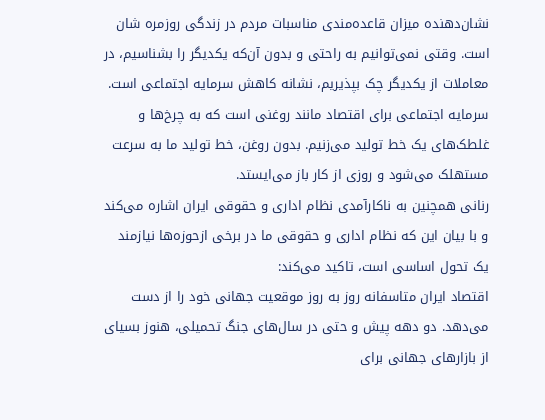نشان‌دهنده میزان قاعد‌ه‌مندی مناسبات مردم در زندگی روزمره شان است. وقتی نمی‌توانیم به راحتی و بدون آن‌که یکدیگر را بشناسیم، در معاملات از یکدیگر چک بپذیریم، نشانه کاهش سرمایه اجتماعی است. سرمایه اجتماعی برای اقتصاد مانند روغنی است که به چرخ‌ها و غلطک‌های یک خط تولید می‌زنیم. بدون روغن، خط تولید ما به سرعت مستهلک می‌شود و روزی از کار باز می‌ایستد.
رنانی همچنین به ناکارآمدی نظام اداری و حقوقی ایران اشاره می‌کند و با بیان این که نظام اداری و حقوقی ما در برخی ازحوزه‌ها نیازمند یک تحول اساسی است، تاکید می‌کند:
اقتصاد ایران متاسفانه روز به روز موقعیت جهانی خود را از دست می‌دهد. دو دهه پیش و حتی در سال‌های جنگ تحمیلی، هنوز بسیای از بازارهای جهانی برای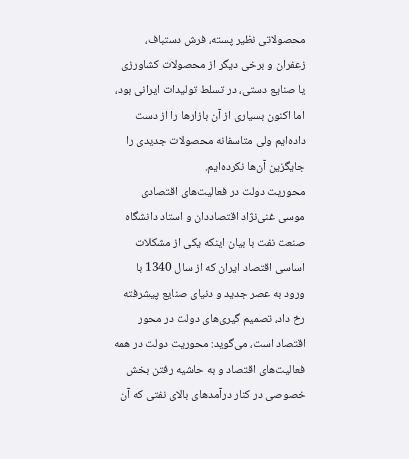محصولاتی نظیر پسته، فرش دستباف، زعفران و برخی دیگر از محصولات کشاورزی یا صنایع دستی، در تسلط تولیدات ایرانی بود، اما اکنون بسیاری از آن بازارها را از دست داده‌ایم ولی متاسفانه محصولات جدیدی را جایگزین آن‌ها نکرده‌ایم.
محوریت دولت در فعالیت‌های اقتصادی
موسی غنی‌نژاد اقتصاددان و استاد دانشگاه صنعت نفت با بیان اینکه یکی از مشکلات اساسی اقتصاد ایران که از سال 1340 با ورود به عصر جدید و دنیای صنایع پیشرفته رخ داد، تصمیم گیری‌های دولت در محور اقتصاد است، می‌گوید: محوریت دولت در همه‌ فعالیت‌های اقتصاد و به حاشیه رفتن بخش خصوصی در کنار درآمدهای بالای نفتی که آن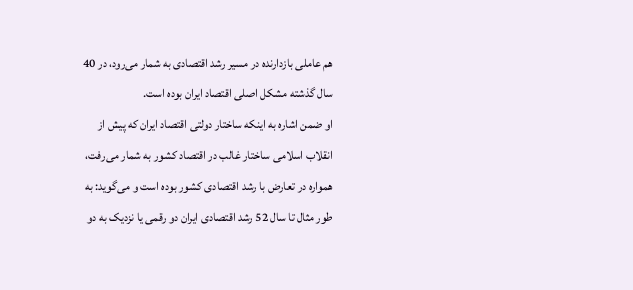هم عاملی بازدارنده در مسیر رشد اقتصادی به شمار می‌رود، در 40 سال گذشته مشکل اصلی اقتصاد ایران بوده است.
او ضمن اشاره به اینکه ساختار دولتی اقتصاد ایران که پیش از انقلاب اسلامی ساختار غالب در اقتصاد کشور به شمار می‌رفت، همواره در تعارض با رشد اقتصادی کشور بوده است و می‌گوید: به طور مثال تا سال 52 رشد اقتصادی ایران دو رقمی یا نزدیک‌ به دو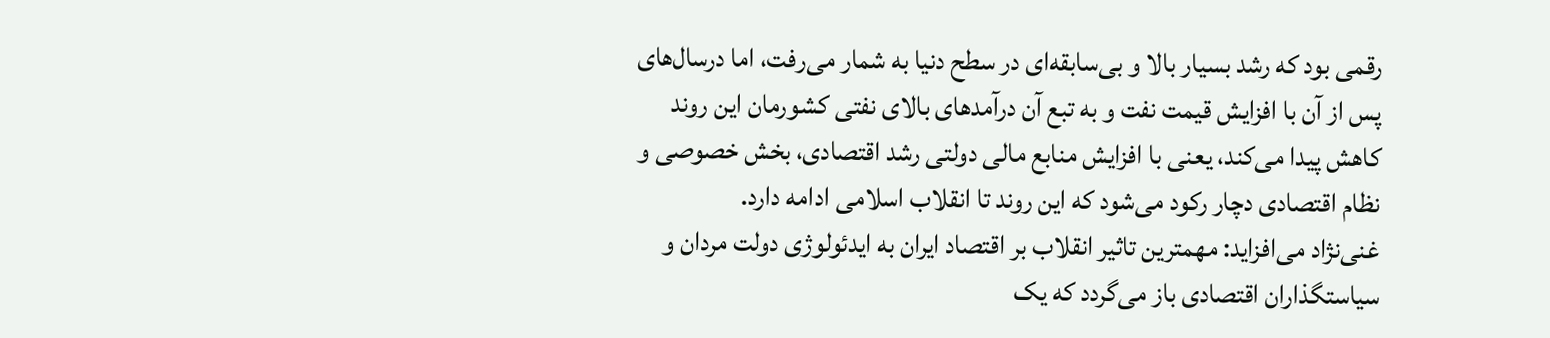رقمی بود که رشد بسیار بالا و بی‌سابقه‌ای در سطح دنیا به شمار می‌رفت، اما درسال‌های پس از آن با افزایش قیمت نفت و به تبع آن درآمدهای بالای نفتی کشورمان این روند کاهش پیدا می‌کند، یعنی با افزایش منابع مالی دولتی رشد اقتصادی، بخش خصوصی و نظام اقتصادی دچار رکود می‌شود که این روند تا انقلاب اسلامی ادامه دارد.
غنی‌نژاد می‌افزاید: مهمترین تاثیر انقلاب بر اقتصاد ایران به ایدئولوژی دولت مردان و سیاستگذاران اقتصادی باز می‌گردد که یک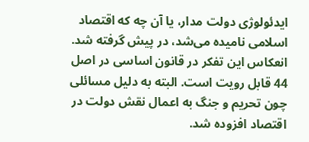ایدئولوژی دولت مدار، یا آن چه که اقتصاد اسلامی نامیده می‌شد، در پیش گرفته شد. انعکاس این تفکر در قانون اساسی در اصل 44 قابل رویت است. البته به دلیل مسائلی چون تحریم و جنگ به اعمال نقش دولت در اقتصاد افزوده شد.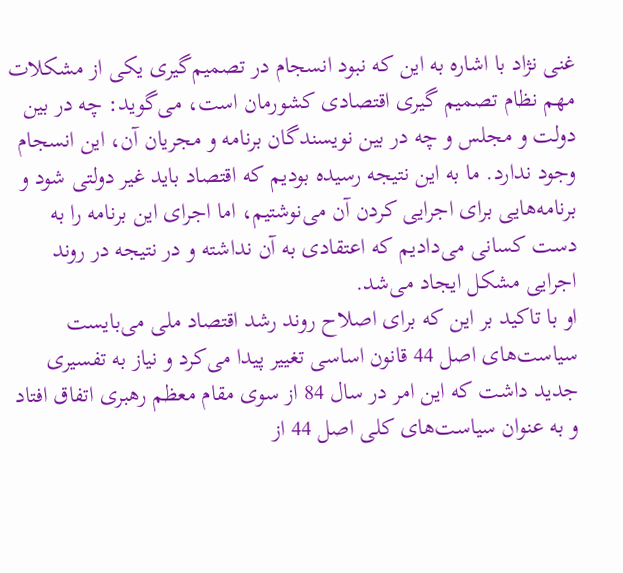غنی نژاد با اشاره به این که نبود انسجام در تصمیم‌گیری یکی از مشکلات مهم نظام تصمیم گیری اقتصادی کشورمان است، می‌گوید: چه در بین دولت و مجلس و چه در بین نویسندگان برنامه و مجریان آن، این انسجام وجود ندارد. ما به این نتیجه رسیده‌ بودیم که اقتصاد باید غیر دولتی شود و برنامه‌هایی برای اجرایی کردن آن می‌نوشتیم، اما اجرای این برنامه را به دست کسانی می‌دادیم که اعتقادی به آن نداشته و در نتیجه در روند اجرایی مشکل ایجاد می‌شد.
او با تاکید بر این که برای اصلاح روند رشد اقتصاد ملی می‌بایست سیاست‌های اصل 44 قانون اساسی تغییر پیدا می‌کرد و نیاز به تفسیری جدید داشت که این امر در سال 84 از سوی مقام معظم رهبری اتفاق افتاد و به عنوان سیاست‌های کلی اصل 44 از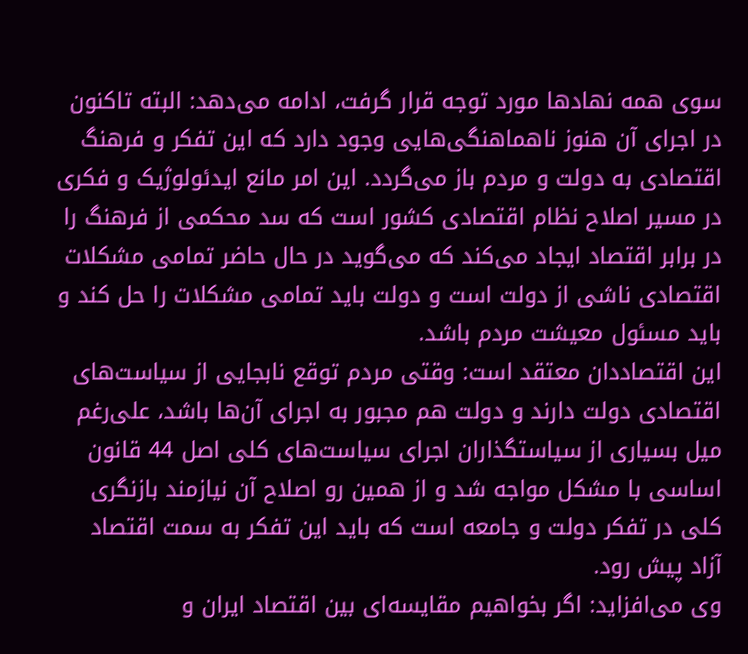سوی همه‌ نهادها مورد توجه قرار گرفت، ادامه می‌دهد: البته تاکنون در اجرای آن هنوز ناهماهنگی‌هایی وجود دارد که این تفکر و فرهنگ اقتصادی به دولت و مردم باز می‌گردد. این امر مانع ایدئولوژیک و فکری در مسیر اصلاح نظام اقتصادی کشور است که سد محکمی از فرهنگ را در برابر اقتصاد ایجاد می‌کند که می‌گوید در حال حاضر تمامی مشکلات اقتصادی ناشی از دولت است و دولت باید تمامی مشکلات را حل کند و باید مسئول معیشت مردم باشد.
این اقتصاددان معتقد است: وقتی مردم توقع نابجایی از سیاست‌های اقتصادی دولت دارند و دولت هم مجبور به اجرای آن‌ها باشد، علی‌رغم میل بسیاری از سیاستگذاران اجرای سیاست‌های کلی اصل 44 قانون اساسی با مشکل مواجه شد و از همین رو اصلاح آن نیازمند بازنگری کلی در تفکر دولت و جامعه است که باید این تفکر به سمت اقتصاد آزاد پیش رود.
وی می‌افزاید: اگر بخواهیم مقایسه‌ای بین اقتصاد ایران و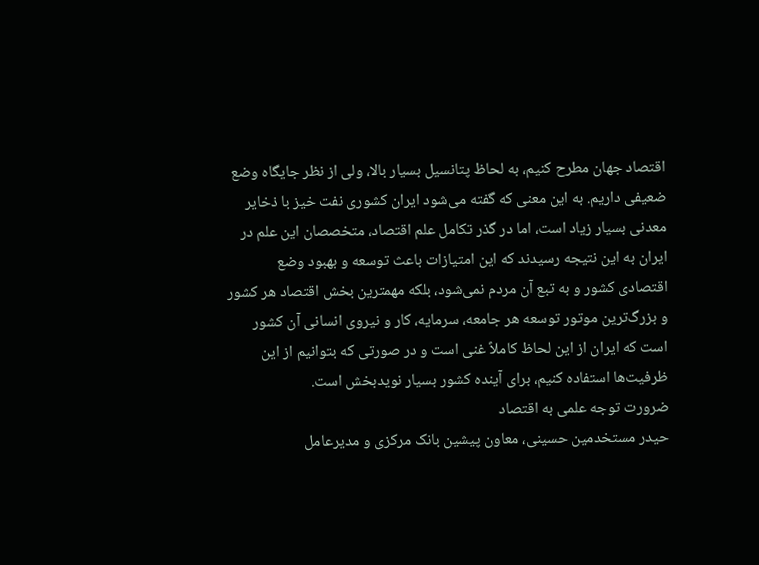اقتصاد جهان مطرح کنیم، به لحاظ پتانسیل بسیار بالا، ولی از نظر جایگاه وضع ضعیفی داریم. به این معنی که گفته می‌شود ایران کشوری نفت خیز با ذخایر معدنی بسیار زیاد است، اما در گذر تکامل علم اقتصاد، متخصصان این علم در ایران به این نتیجه رسیدند که این امتیازات باعث توسعه و بهبود وضع اقتصادی کشور و به تبع آن مردم نمی‌شود، بلکه مهمترین بخش اقتصاد هر کشور و بزرگ‌ترین موتور توسعه هر جامعه، سرمایه، کار و نیروی انسانی آن کشور است که ایران از این لحاظ کاملاً غنی است و در صورتی که بتوانیم از این ظرفیت‌ها استفاده کنیم، برای آینده کشور بسیار نویدبخش است.
ضرورت توجه علمی به اقتصاد
حیدر مستخدمین حسینی، معاون پیشین بانک مرکزی و مدیرعامل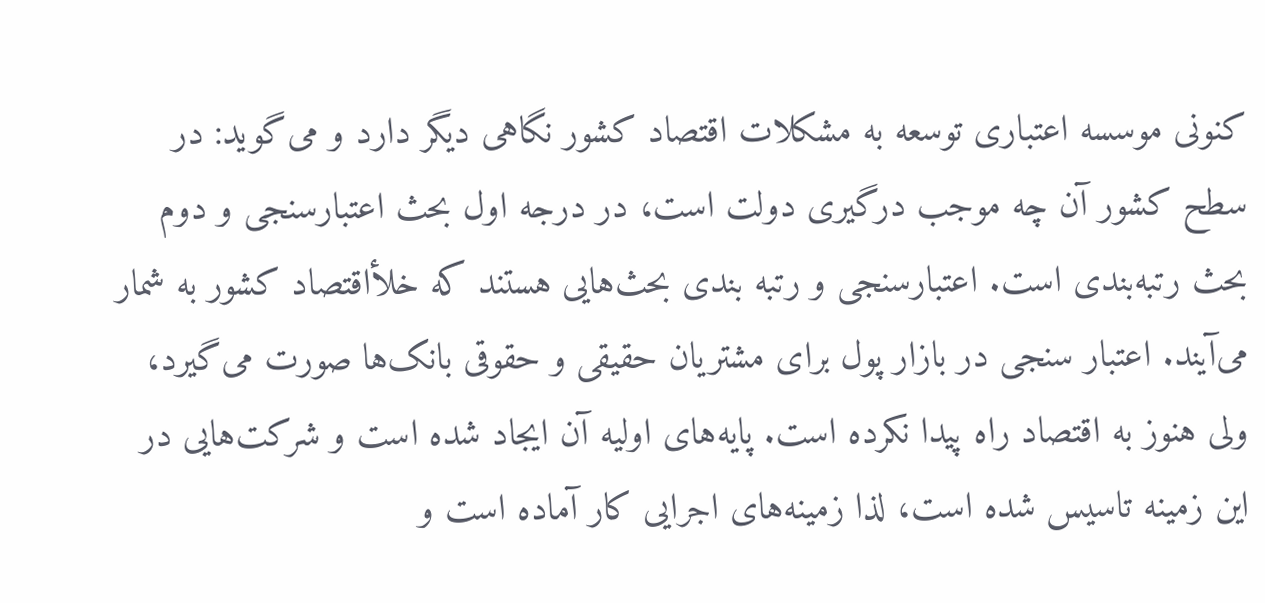کنونی موسسه اعتباری توسعه به مشکلات اقتصاد کشور نگاهی دیگر دارد و می‌گوید: در سطح کشور آن چه موجب درگیری دولت است، در درجه اول بحث اعتبارسنجی و دوم بحث رتبه‌بندی است. اعتبارسنجی و رتبه بندی بحث‌هایی هستند که خلأاقتصاد کشور به شمار می‌آیند. اعتبار سنجی در بازار پول برای مشتریان حقیقی و حقوقی بانک‌ها صورت می‌گیرد، ولی هنوز به اقتصاد راه پیدا نکرده است. پایه‌های اولیه آن ایجاد شده است و شرکت‌هایی در این زمینه تاسیس شده است، لذا زمینه‌های اجرایی کار آماده است و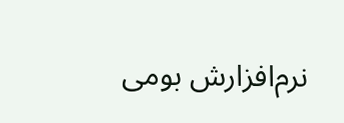نرم‌افزارش بومی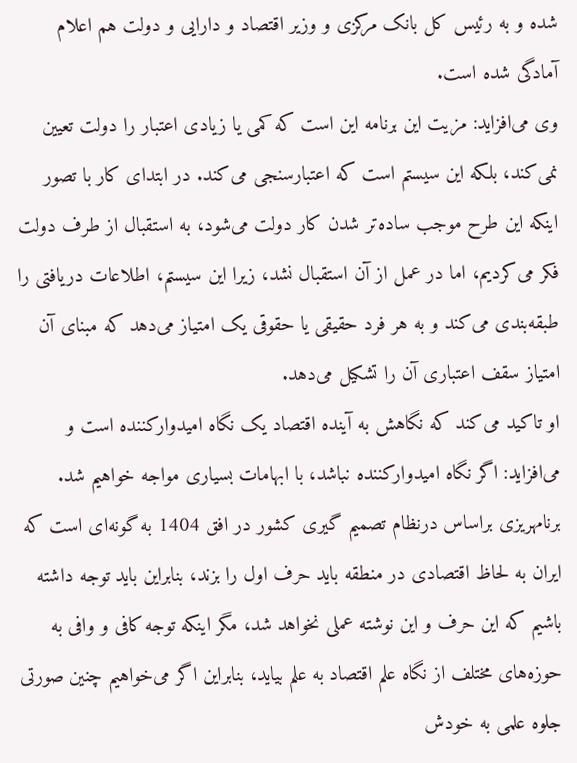شده و به رئیس کل بانک مرکزی و وزیر اقتصاد و دارایی و دولت هم اعلام آمادگی شده است.
وی می‌افزاید: مزیت این برنامه این است که کمی یا زیادی اعتبار را دولت تعیین نمی‌کند، بلکه این سیستم است که اعتبارسنجی می‌کند. در ابتدای کار با تصور اینکه این طرح موجب ساده‌تر شدن کار دولت می‌شود، به استقبال از طرف دولت فکر می‌کردیم، اما در عمل از آن استقبال نشد، زیرا این سیستم، اطلاعات دریافتی را طبقه‌بندی می‌کند و به هر فرد حقیقی یا حقوقی یک امتیاز می‌دهد که مبنای آن امتیاز سقف اعتباری آن را تشکیل می‌دهد.
او تاکید می‌کند که نگاهش به آینده اقتصاد یک نگاه امیدوار‌کننده است و می‌افزاید: اگر نگاه امیدوار‌کننده نباشد، با ابهامات بسیاری مواجه خواهیم شد. برنامهریزی براساس درنظام تصمیم گیری کشور در افق 1404 به گونه‌ای است که ایران به لحاظ اقتصادی در منطقه باید حرف اول را بزند، بنابراین باید توجه داشته باشیم که این حرف و این نوشته عملی نخواهد شد، مگر اینکه توجه کافی و وافی به حوزه‌های مختلف از نگاه علم اقتصاد به علم بیاید، بنابراین اگر می‌خواهیم چنین صورتی جلوه علمی به خودش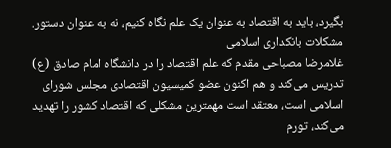بگیرد، باید به اقتصاد به عنوان یک علم نگاه کنیم، نه به عنوان دستور.
مشکلات بانکداری اسلامی
غلامرضا مصباحی مقدم که علم اقتصاد را در دانشگاه امام صادق (ع) تدریس می‌کند و هم اکنون عضو کمیسیون اقتصادی مجلس شورای اسلامی است، معتقد است مهمترین مشکلی که اقتصاد کشور را تهدید می‌کند، تورم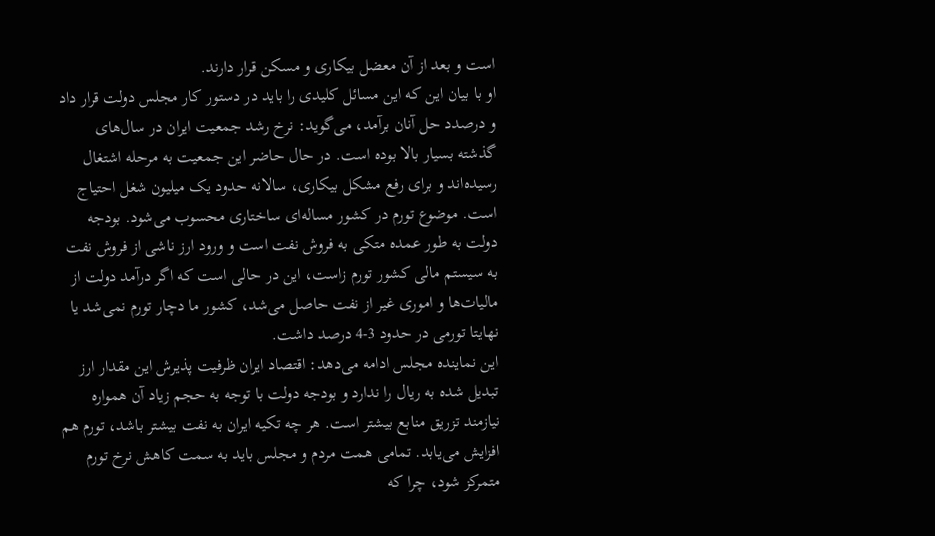است و بعد از آن معضل بیکاری و مسکن قرار دارند.
او با بیان این که این مسائل کلیدی را باید در دستور کار مجلس دولت قرار داد و درصدد حل آنان برآمد، می‌گوید: نرخ رشد جمعیت ایران در سال‌های گذشته بسیار بالا بوده است. در حال حاضر این جمعیت به مرحله اشتغال رسیده‌اند و برای رفع مشکل بیکاری، سالانه حدود یک میلیون شغل احتیاج است. موضوع تورم در کشور مساله‌ای ساختاری محسوب می‌شود. بودجه دولت به طور عمده متکی به فروش نفت است و ورود ارز ناشی از فروش نفت به سیستم مالی کشور تورم زاست، این در حالی است که اگر درآمد دولت از مالیات‌ها و اموری غیر از نفت حاصل می‌شد، کشور ما دچار تورم نمی‌شد یا نهایتا تورمی در حدود 3-4 درصد داشت.
این نماینده مجلس ادامه می‌دهد: اقتصاد ایران ظرفیت پذیرش این مقدار ارز تبدیل شده به ریال را ندارد و بودجه دولت با توجه به حجم زیاد آن همواره نیازمند تزریق منابع بیشتر است. هر چه تکیه ایران به نفت بیشتر باشد، تورم هم افزایش می‌یابد. تمامی همت مردم و مجلس باید به سمت کاهش نرخ تورم متمرکز شود، چرا که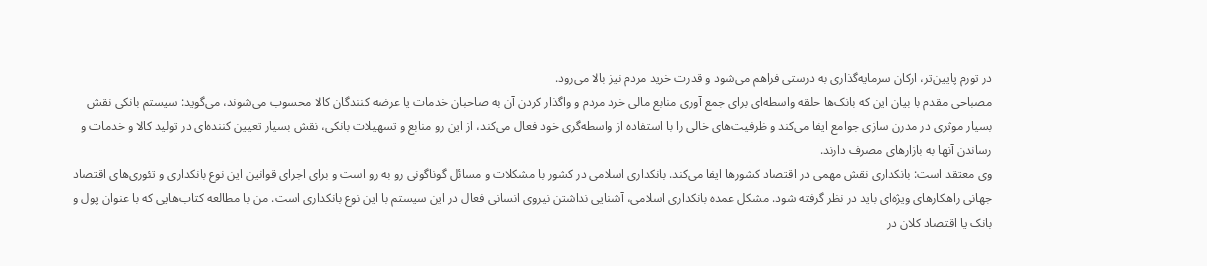در تورم پایین‌تر، ارکان سرمایه‌گذاری به درستی فراهم می‌شود و قدرت خرید مردم نیز بالا می‌رود.
مصباحی مقدم با بیان این که بانک‌ها حلقه واسطه‌ای برای جمع آوری منابع مالی خرد مردم و واگذار کردن آن به صاحبان خدمات یا عرضه کنندگان کالا محسوب می‌شوند، می‌گوید: سیستم بانکی نقش بسیار موثری در مدرن سازی جوامع ایفا می‌کند و ظرفیت‌های خالی را با استفاده از واسطه‌گری خود فعال می‌کند، از این رو منابع و تسهیلات بانکی، نقش بسیار تعیین کننده‌ای در تولید کالا و خدمات و رساندن آنها به بازارهای مصرف دارند.
وی معتقد است: بانکداری نقش مهمی در اقتصاد کشورها ایفا می‌کند. بانکداری اسلامی در کشور با مشکلات و مسائل گوناگونی رو به رو است و برای اجرای قوانین این نوع بانکداری و تئوری‌های اقتصاد جهانی راهکارهای ویژه‌ای باید در نظر گرفته شود. مشکل عمده بانکداری اسلامی، آشنایی نداشتن نیروی انسانی فعال در این سیستم با این نوع بانکداری است. من با مطالعه کتاب‌هایی که با عنوان پول و بانک یا اقتصاد کلان در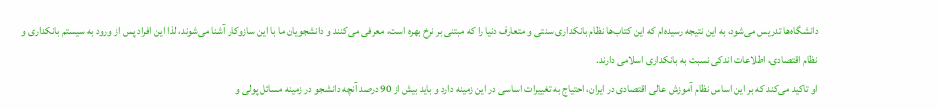دانشگاه‌ها تدریس می‌شود، به این نتیجه رسیده‌ام که این کتاب‌ها نظام بانکداری سنتی و متعارف دنیا را که مبتنی بر نرخ بهره است، معرفی می‌کنند و دانشجویان ما با این سازوکار آشنا می‌شوند، لذا این افراد پس از ورود به سیستم بانکداری و نظام اقتصادی، اطلاعات اندکی نسبت به بانکداری اسلامی دارند.
او تاکید می‌کند که بر این اساس نظام آموزش عالی اقتصادی در ایران، احتیاج به تغییرات اساسی در این زمینه دارد و باید بیش از 90 درصد آنچه دانشجو در زمینه مسائل پولی و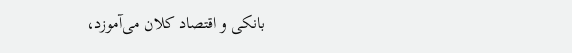بانکی و اقتصاد کلان می‌آموزد،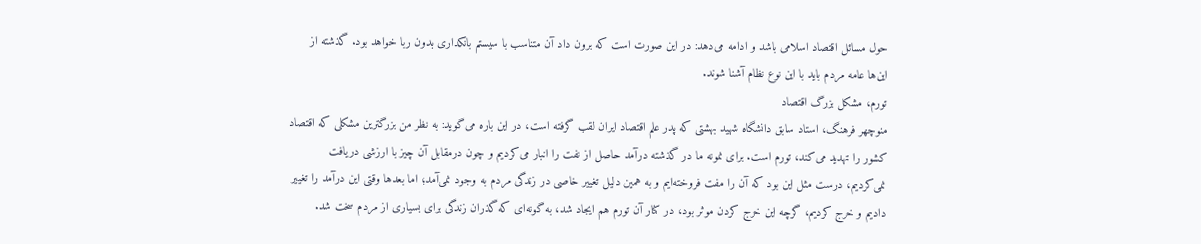حول مسائل اقتصاد اسلامی باشد و ادامه می‌دهد: در این صورت است که برون داد آن متناسب با سیستم بانکداری بدون ربا خواهد بود. گذشته از این‌ها عامه مردم باید با این نوع نظام آشنا شوند.
تورم، مشکل بزرگ اقتصاد
منوچهر فرهنگ، استاد سابق دانشگاه شهید بهشتی که پدر علم اقتصاد ایران لقب گرفته است، در این باره می‌گوید: به نظر من بزرگترین مشکلی که اقتصاد کشور را تهدید می‌کند، تورم است. برای نمونه ما در گذشته درآمد حاصل از نفت را انبار می‌کردیم و چون درمقابل آن چیز با ارزشی دریافت نمی‌کردیم، درست مثل این بود که آن را مفت فروخته‌ایم و به همین دلیل تغییر خاصی در زندگی مردم به وجود نمی‌آمد؛ اما بعدها وقتی این درآمد را تغییر دادیم و خرج کردیم، گرچه این خرج کردن موثر بود، در کنار آن تورم هم ایجاد شد، به گونه‌ای که گذران زندگی برای بسیاری از مردم سخت شد.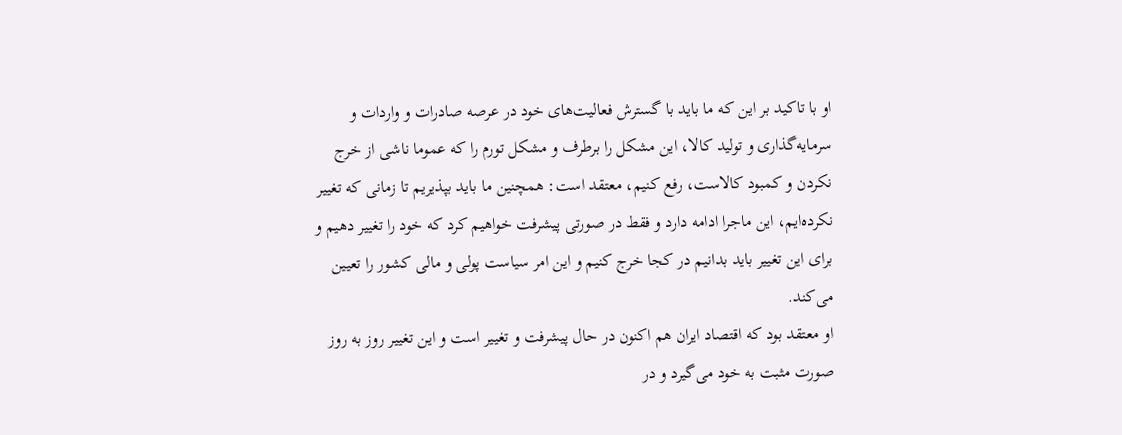او با تاکید بر این که ما باید با گسترش فعالیت‌های خود در عرصه‌ صادرات و واردات و سرمایه‌گذاری و تولید کالا، این مشکل را برطرف و مشکل تورم را که عموما ناشی از خرج نکردن و کمبود کالاست، رفع کنیم، معتقد است: همچنین ما باید بپذیریم تا زمانی که تغییر نکرده‌ایم، این ماجرا ادامه دارد و فقط در صورتی پیشرفت خواهیم کرد که خود را تغییر دهیم و برای این تغییر باید بدانیم در کجا خرج کنیم و این امر سیاست پولی و مالی کشور را تعیین می‌کند.
او معتقد بود که اقتصاد ایران هم اکنون در حال پیشرفت و تغییر است و این تغییر روز به روز صورت مثبت به خود می‌گیرد و در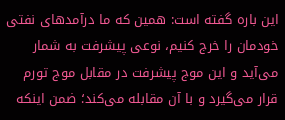این باره گفته است: همین که ما درآمدهای نفتی خودمان را خرج کنیم، نوعی پیشرفت به شمار می‌آید و این موج پیشرفت در مقابل موج تورم قرار می‌گیرد و با آن مقابله می‌کند؛ ضمن اینکه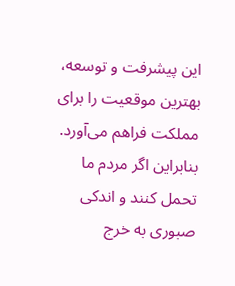این پیشرفت و توسعه، بهترین موقعیت را برای مملکت فراهم می‌آورد. بنابراین اگر مردم ما تحمل کنند و اندکی صبوری به خرج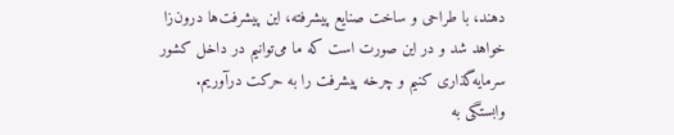دهند، با طراحی و ساخت صنایع پیشرفته، این پیشرفت‌ها درون‌زا خواهد شد و در این صورت است که ما می‌توانیم در داخل کشور سرمایه‌گذاری کنیم و چرخه پیشرفت را به حرکت درآوریم.
وابستگی به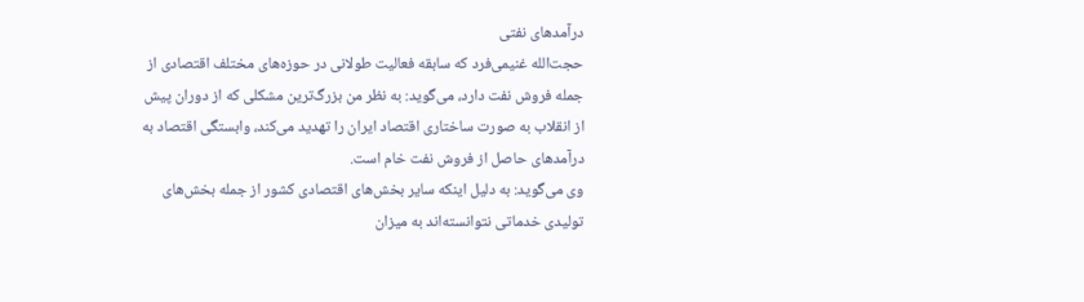درآمدهای نفتی
حجت‌الله غنیمی‌فرد که سابقه‌ فعالیت طولانی در حوزه‌های مختلف اقتصادی از جمله فروش نفت دارد، می‌گوید: به نظر من بزرگ‌ترین مشکلی که از دوران پیش از انقلاب به صورت ساختاری اقتصاد ایران را تهدید می‌کند، وابستگی اقتصاد به درآمدهای حاصل از فروش نفت خام است.
وی می‌گوید: به دلیل اینکه سایر بخش‌های اقتصادی کشور از جمله بخش‌های تولیدی خدماتی نتوانسته‌اند به میزان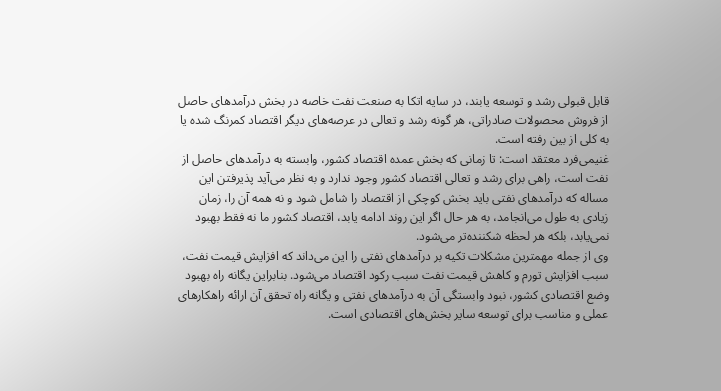قابل قبولی رشد و توسعه یابند، در سایه اتکا به صنعت نفت خاصه در بخش درآمدهای حاصل از فروش محصولات صادراتی، هر گونه رشد و تعالی در عرصه‌های دیگر اقتصاد کمرنگ شده یا به کلی از بین رفته است.
غنیمی‌فرد معتقد است: تا زمانی که بخش عمده اقتصاد کشور، وابسته به درآمدهای حاصل از نفت است، راهی برای رشد و تعالی اقتصاد کشور وجود ندارد و به نظر می‌آید پذیرفتن این مساله که درآمدهای نفتی باید بخش کوچکی از اقتصاد را شامل شود و نه همه آن را، زمان زیادی به طول می‌انجامد، به هر حال اگر این روند ادامه یابد، اقتصاد کشور ما نه فقط بهبود نمی‌یابد، بلکه هر لحظه شکننده‌تر می‌شود.
وی از جمله مهمترین مشکلات تکیه بر درآمدهای نفتی را این می‌داند که افزایش قیمت نفت، سبب افزایش تورم و کاهش قیمت نفت سبب رکود اقتصاد می‌شود. بنابراین یگانه راه بهبود وضع اقتصادی کشور، نبود وابستگی آن به درآمدهای نفتی و یگانه راه تحقق آن ارائه راهکارهای عملی و مناسب برای توسعه سایر بخش‌های اقتصادی است.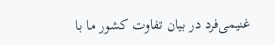غنیمی‌فرد در بیان تفاوت کشور ما با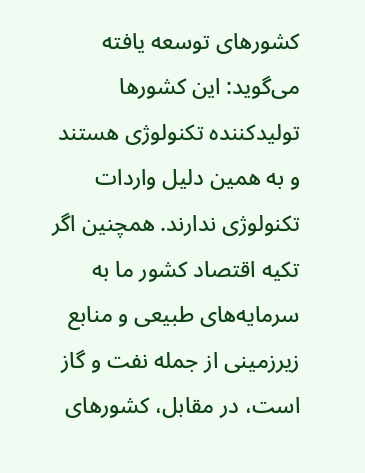کشورهای توسعه یافته می‌گوید: این کشورها تولید‌کننده تکنولوژی هستند و به همین دلیل واردات تکنولوژی ندارند. همچنین اگر تکیه اقتصاد کشور ما به سرمایه‌های طبیعی و منابع زیرزمینی از جمله نفت و گاز است، در مقابل، کشورهای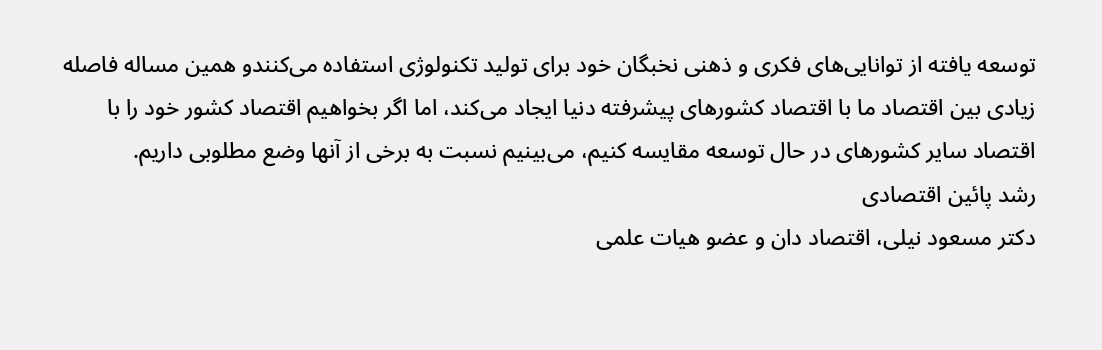توسعه یافته از توانایی‌های فکری و ذهنی نخبگان خود برای تولید تکنولوژی استفاده می‌کنندو همین مساله فاصله زیادی بین اقتصاد ما با اقتصاد کشورهای پیشرفته دنیا ایجاد می‌کند، اما اگر بخواهیم اقتصاد کشور خود را با اقتصاد سایر کشورهای در حال توسعه مقایسه کنیم، می‌بینیم نسبت به برخی از آنها وضع مطلوبی داریم.
رشد پائین اقتصادی
دکتر مسعود نیلی، اقتصاد دان و عضو هیات علمی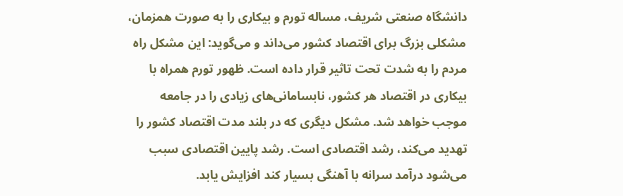دانشگاه صنعتی شریف، مساله تورم و بیکاری را به صورت همزمان، مشکلی بزرگ برای اقتصاد کشور می‌داند و می‌گوید: این مشکل راه مردم را به شدت تحت تاثیر قرار داده است. ظهور تورم همراه با بیکاری در اقتصاد هر کشور، ‌نابسامانی‌های زیادی را در جامعه موجب خواهد شد. مشکل دیگری که در بلند مدت اقتصاد کشور را تهدید می‌کند، رشد اقتصادی است. رشد پایین اقتصادی سبب می‌شود درآمد سرانه با آهنگی بسیار کند افزایش یابد.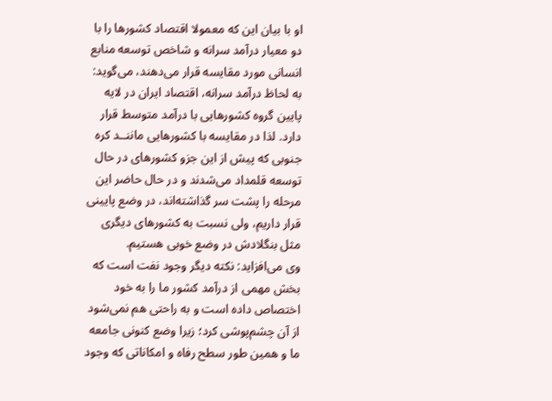او با بیان این که معمولا اقتصاد کشورها را با دو معیار درآمد سرانه و شاخص توسعه منابع انسانی مورد مقایسه قرار می‌دهند، می‌گوید: به لحاظ درآمد سرانه، اقتصاد ایران در لایه پایین گروه کشورهایی با درآمد متوسط قرار دارد. لذا در مقایسه با کشورهایی ماننــد کره جنوبی که پیش از این جزو کشورهای در حال توسعه قلمداد می‌شدند و در حال حاضر این مرحله را پشت سر گذاشته‌اند، در وضع پایینی قرار داریم، ولی نسبت به کشورهای دیگری مثل بنگلادش در وضع خوبی هستیم.
وی می‌افزاید: نکته دیگر وجود نفت است که بخش مهمی از درآمد کشور ما را به خود اختصاص داده است و به راحتی هم نمی‌شود از آن چشم‌پوشی کرد؛ زیرا وضع کنونی جامعه ما و همین طور سطح رفاه و امکاناتی که وجود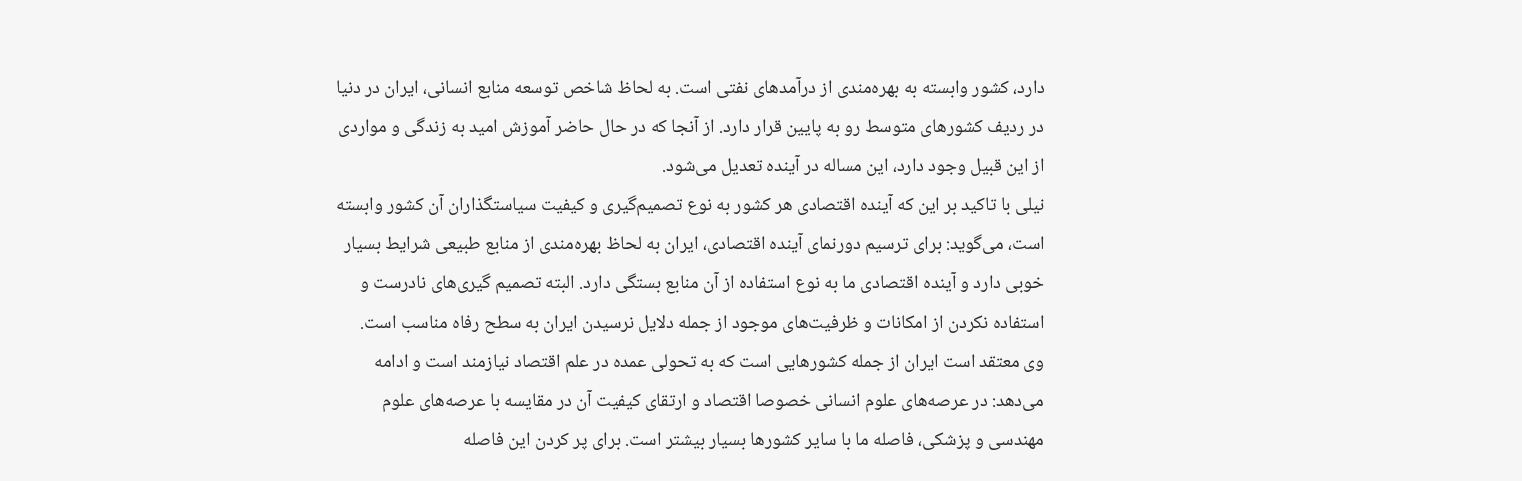دارد، کشور وابسته به بهره‌مندی از درآمدهای نفتی است. به لحاظ شاخص توسعه منابع انسانی، ایران در دنیا در ردیف کشورهای متوسط رو به پایین قرار دارد. از آنجا که در حال حاضر آموزش امید به زندگی و مواردی از این قبیل وجود دارد، این مساله در آینده تعدیل می‌شود.
نیلی با تاکید بر این که آینده اقتصادی هر کشور به نوع تصمیم‌گیری و کیفیت سیاستگذاران آن کشور وابسته است، می‌گوید: برای ترسیم دورنمای آینده اقتصادی، ایران به لحاظ بهره‌مندی از منابع طبیعی شرایط بسیار خوبی دارد و آینده اقتصادی ما به نوع استفاده از آن منابع بستگی دارد. البته تصمیم گیری‌های نادرست و استفاده نکردن از امکانات و ظرفیت‌های موجود از جمله دلایل نرسیدن ایران به سطح رفاه مناسب است.
وی معتقد است ایران از جمله کشورهایی است که به تحولی عمده در علم اقتصاد نیازمند است و ادامه می‌دهد: در عرصه‌های علوم انسانی خصوصا اقتصاد و ارتقای کیفیت آن در مقایسه با عرصه‌های علوم مهندسی و پزشکی، فاصله ما با سایر کشورها بسیار بیشتر است. برای پر کردن این فاصله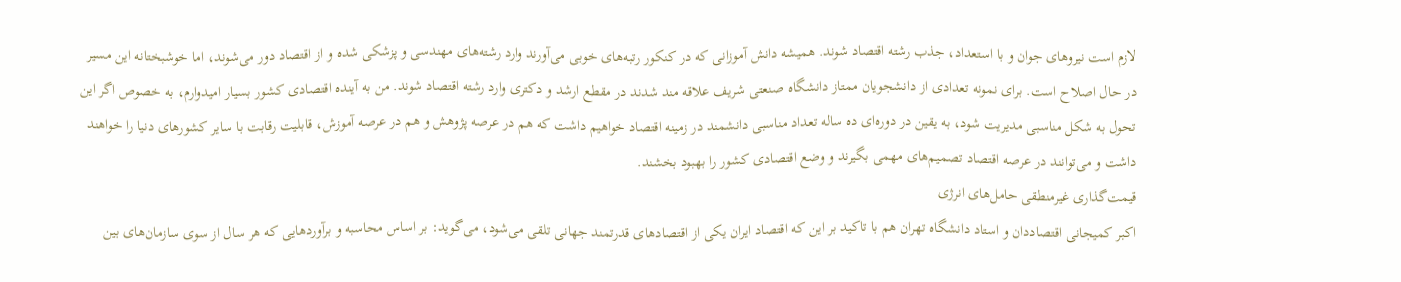لازم است نیروهای جوان و با استعداد، جذب رشته اقتصاد شوند. همیشه دانش آموزانی که در کنکور رتبه‌های خوبی می‌آورند وارد رشته‌های مهندسی و پزشکی ‌شده و از اقتصاد دور می‌شوند، اما خوشبختانه این مسیر در حال اصلاح است. برای نمونه تعدادی از دانشجویان ممتاز دانشگاه صنعتی شریف علاقه مند شدند در مقطع ارشد و دکتری وارد رشته اقتصاد شوند. من به آینده اقتصادی کشور بسیار امیدوارم، به خصوص اگر این تحول به شکل مناسبی مدیریت شود، به یقین در دوره‌ای ده ساله تعداد مناسبی دانشمند در زمینه اقتصاد خواهیم داشت که هم در عرصه پژوهش و هم در عرصه آموزش، قابلیت رقابت با سایر کشورهای دنیا را خواهند داشت و می‌توانند در عرصه اقتصاد تصمیم‌های مهمی بگیرند و وضع اقتصادی کشور را بهبود بخشند.
قیمت‌گذاری غیرمنطقی حامل‌های انرژی
اکبر کمیجانی اقتصاددان و استاد دانشگاه تهران هم با تاکید بر این که اقتصاد ایران یکی از اقتصاد‌های قدرتمند جهانی تلقی می‌شود، می‌گوید: بر اساس محاسبه و برآوردهایی که هر سال از سوی سازمان‌های بین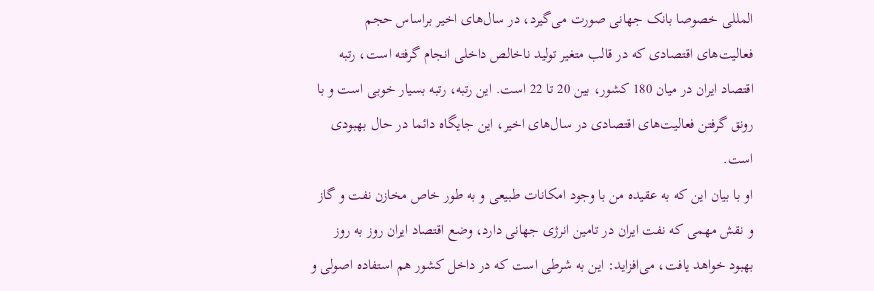المللی خصوصا بانک‌ جهانی صورت می‌گیرد، در سال‌های اخیر براساس حجم فعالیت‌های اقتصادی که در قالب متغیر تولید ناخالص داخلی انجام گرفته است، رتبه اقتصاد ایران در میان 180 کشور، بین 20 تا 22 است. این رتبه، ‌رتبه بسیار خوبی است و با رونق گرفتن فعالیت‌های اقتصادی در سال‌های اخیر، این جایگاه دائما در حال بهبودی است.
او با بیان این که به عقیده من با وجود امکانات طبیعی و به طور خاص مخازن نفت و گاز و نقش مهمی که نفت ایران در تامین انرژی جهانی دارد، وضع اقتصاد ایران روز به روز بهبود خواهد یافت، می‌افزاید: این به شرطی است که در داخل کشور هم استفاده اصولی و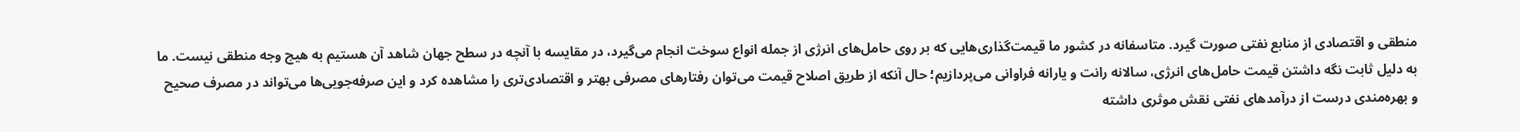منطقی و اقتصادی از منابع نفتی صورت گیرد. متاسفانه در کشور ما قیمت‌گذاری‌هایی که بر روی حامل‌های انرژی از جمله انواع سوخت انجام می‌گیرد،‌ در مقایسه با آنچه در سطح جهان شاهد آن هستیم به هیچ وجه منطقی نیست. ما به دلیل ثابت نگه داشتن قیمت حامل‌های انرژی، سالانه رانت و یارانه فراوانی می‌پردازیم؛ حال آنکه از طریق اصلاح قیمت می‌توان رفتارهای مصرفی بهتر و اقتصادی‌تری را مشاهده کرد و این صرفه‌جویی‌ها می‌تواند در مصرف صحیح و بهره‌مندی درست از درآمدهای نفتی نقش موثری داشته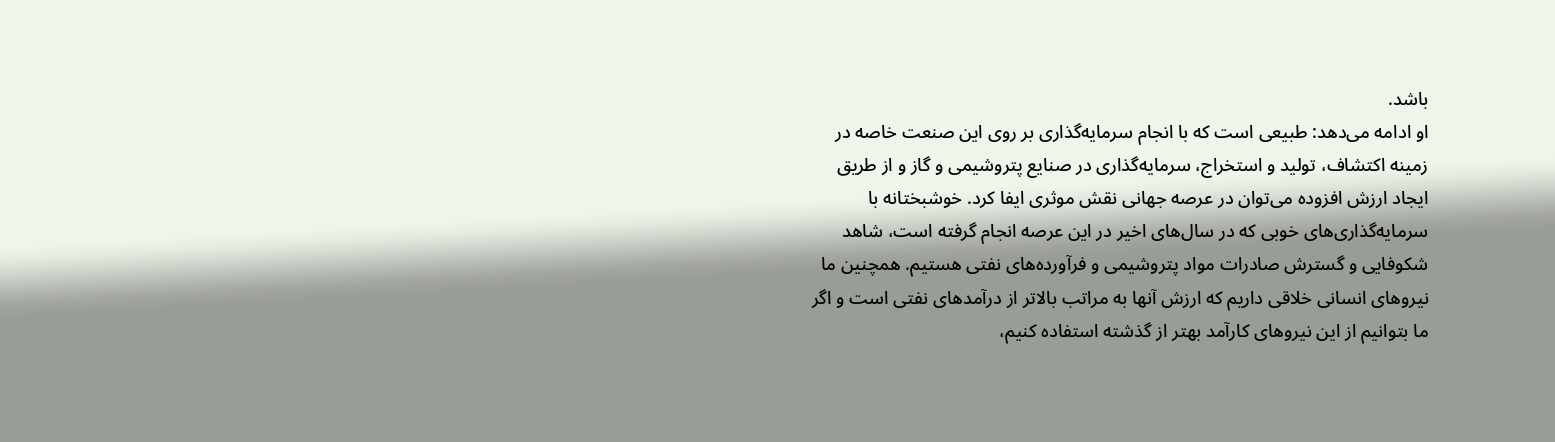باشد.
او ادامه می‌دهد: طبیعی است که با انجام سرمایه‌گذاری‌ بر روی این صنعت خاصه در زمینه اکتشاف، تولید و استخراج، سرمایه‌گذاری در صنایع پتروشیمی و گاز و از طریق ایجاد ارزش افزوده می‌توان در عرصه جهانی نقش موثری ایفا کرد. خوشبختانه با سرمایه‌گذاری‌های خوبی که در سال‌های اخیر در این عرصه انجام گرفته است، شاهد شکوفایی و گسترش صادرات مواد پتروشیمی و فرآورده‌های نفتی هستیم. همچنین ما نیروهای انسانی خلاقی داریم که ارزش آنها به مراتب بالاتر از درآمدهای نفتی است و اگر ما بتوانیم از این نیروهای کارآمد بهتر از گذشته استفاده کنیم،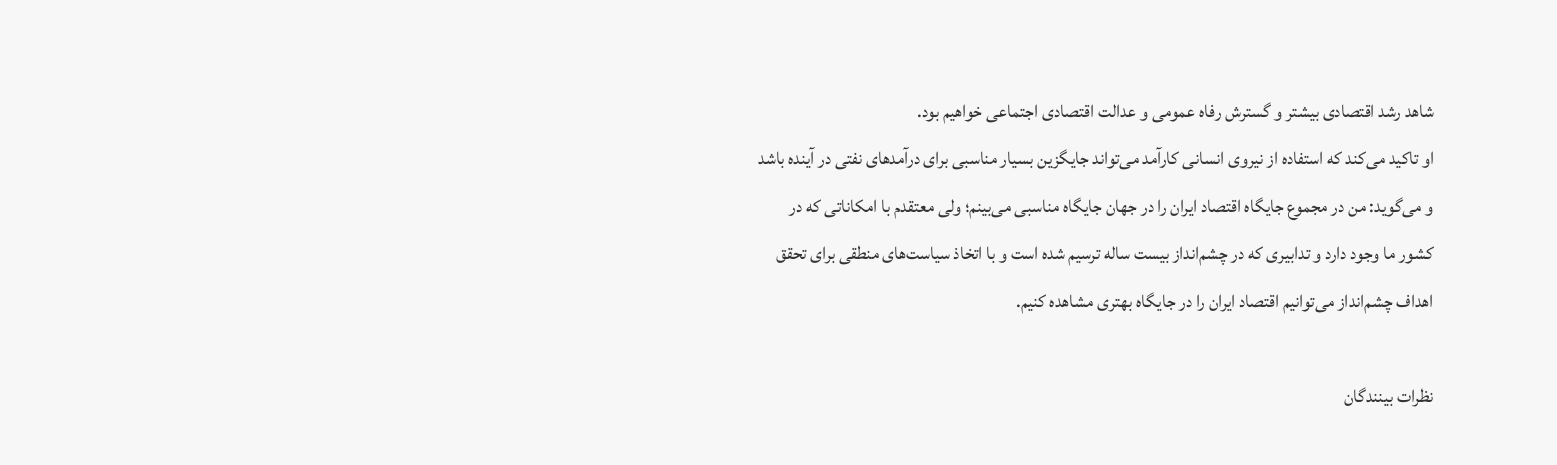شاهد رشد اقتصادی بیشتر و گسترش رفاه عمومی و عدالت اقتصادی اجتماعی خواهیم بود.
او تاکید می‌کند که استفاده از نیروی انسانی کارآمد می‌تواند جایگزین بسیار مناسبی برای درآمدهای نفتی در آینده باشد و می‌گوید: من در مجموع جایگاه اقتصاد ایران را در جهان جایگاه مناسبی می‌بینم؛ ولی معتقدم با امکاناتی که در کشور ما وجود دارد و تدابیری که در چشم‌انداز بیست ساله ترسیم شده است و با اتخاذ سیاست‌های منطقی برای تحقق اهداف چشم‌انداز می‌توانیم اقتصاد ایران را در جایگاه بهتری مشاهده کنیم.

نظرات بینندگان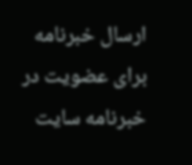ارسال خبرنامه
برای عضویت در خبرنامه سایت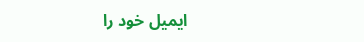ایمیل خود را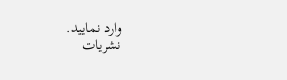وارد نمایید.
نشریات